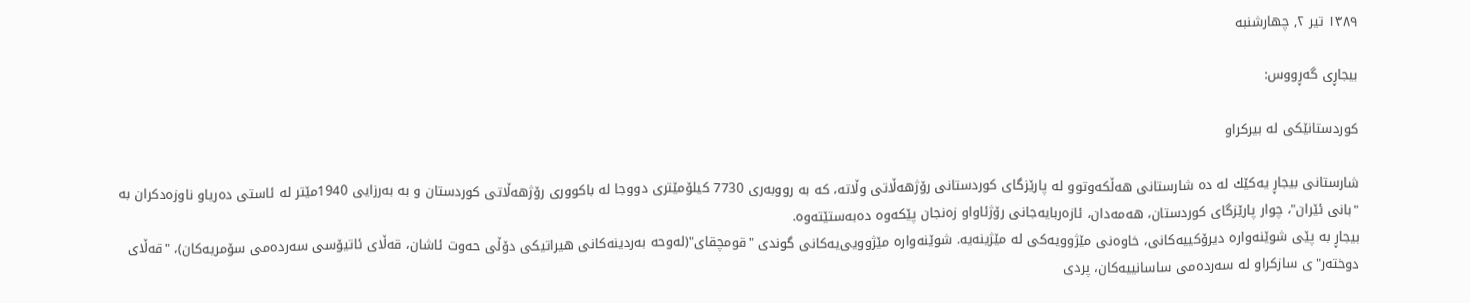۱۳۸۹ تیر ۲, چهارشنبه

بیجاڕی‌ گه‌ڕووس:

كوردستانێكی‌ له‌ بیركراو

شارستانی‌ بیجاڕ یه‌كێك له‌ ده‌ شارستانی‌ هه‌ڵكه‌وتوو له‌ پارێزگای‌ كوردستانی‌ رۆژهه‌ڵاتی‌ وڵاته‌، كه‌ به‌ رووبه‌ری‌ 7730 كیلۆمێتری‌ دووجا له‌ باكووری‌ رۆژهه‌ڵاتی‌ كوردستان و به‌ به‌رزایی‌ 1940مێتر له‌ ئاستی‌ ده‌ریاو ناوزه‌دكران به‌ "بانی‌ ئێران"، چوار پارێزگای‌ كوردستان، هه‌مه‌دان، ئازه‌ربایه‌جانی‌ رۆژئاواو زه‌نجان پێكه‌وه‌ ده‌به‌ستێته‌وه‌.
بیجاڕ به‌ پێی‌ شوێنه‌واره‌ دیرۆكییه‌كانی‌، خاوه‌نی‌ مێژوویه‌كی‌ له‌ مێژینه‌یه‌. شوێنه‌واره‌ مێژوویی‌یه‌كانی‌ گوندی‌ "قومچقای‌"(له‌وحه‌ به‌ردینه‌كانی‌ هیراتیكی‌ دۆڵی‌ حه‌وت ئاشان، قه‌ڵای‌ ئاتیۆسی‌ سه‌رده‌می‌ سۆمریه‌كان)، "قه‌ڵای‌ دوخته‌ر"ی‌ سازكراو له‌ سه‌رده‌می‌ ساسانییه‌كان، پردی‌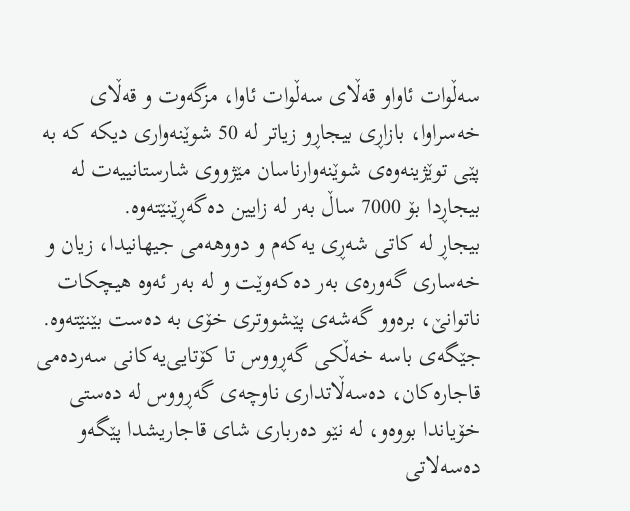سه‌ڵوات ئاواو قه‌ڵای‌ سه‌ڵوات ئاوا، مزگه‌وت و قه‌ڵای‌ خه‌سراوا، بازاڕی‌ بیجاڕو زیاتر له‌ 50 شوێنه‌واری‌ دیكه‌ كه‌ به‌ پێی‌ توێژینه‌وه‌ی‌ شوێنه‌وارناسان مێژووی‌ شارستانییه‌ت له‌ بیجاڕدا بۆ 7000 ساڵ به‌ر له‌ زایین ده‌گه‌ڕێنێته‌وه‌.
بیجاڕ له‌ كاتی‌ شه‌ڕی‌ یه‌كه‌م و دووهه‌می‌ جیهانیدا، زیان و خه‌ساری‌ گه‌وره‌ی‌ به‌ر ده‌كه‌وێت و له‌ به‌ر ئه‌وه‌ هیچكات ناتوانێ‌، بره‌وو گه‌شه‌ی‌ پێشووتری‌ خۆی‌ به‌ ده‌ست بێنێته‌وه‌. جێگه‌ی‌ باسه‌ خه‌ڵكی‌ گه‌ڕووس تا كۆتایی‌یه‌كانی‌ سه‌رده‌می‌ قاجاره‌كان، ده‌سه‌ڵاتداری‌ ناوچه‌ی‌ گه‌ڕووس له‌ ده‌ستی‌ خۆیاندا بووه‌و، له‌ نێو ده‌رباری‌ شای‌ قاجاریشدا پێگه‌و ده‌سه‌لاتی‌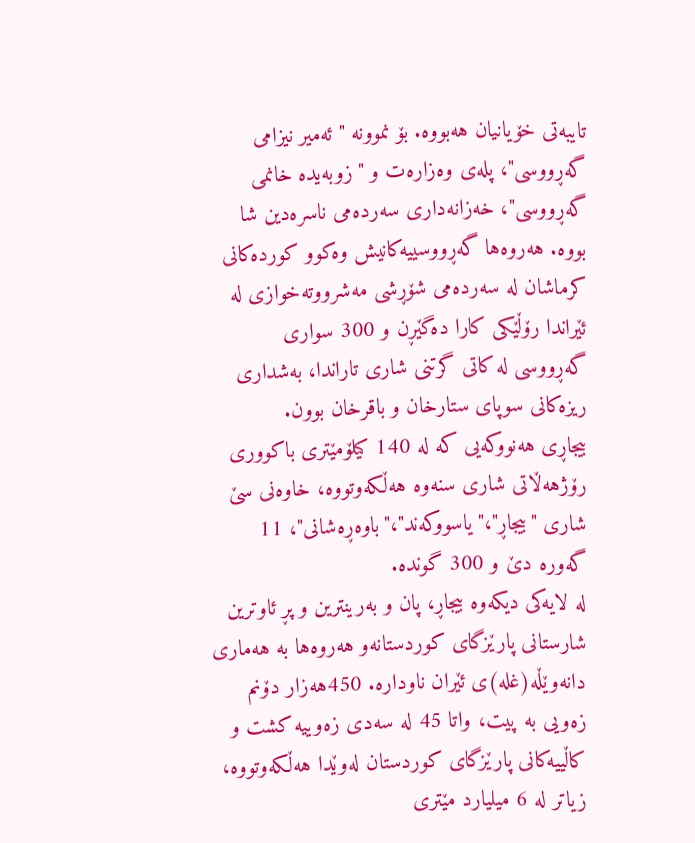تایبه‌تی‌ خۆیانیان هه‌بووه‌. بۆ نموونه‌ "ئه‌میر نیزامی‌ گه‌ڕووسی‌"، پله‌ی‌ وه‌زاره‌ت و "زوبه‌یده‌ خانمی‌ گه‌ڕووسی‌"، خه‌زانه‌داری‌ سه‌رده‌می‌ ناسره‌دین شا بووه‌. هه‌روه‌ها گه‌ڕووسییه‌كانیش وه‌كوو كورده‌كانی‌ كرماشان له‌ سه‌رده‌می‌ شۆڕشی‌ مه‌شرووته‌خوازی‌ له‌ ئێراندا رۆڵێكی‌ كارا ده‌گێڕن و 300 سواری‌ گه‌ڕووسی‌ له‌ كاتی‌ گرتنی‌ شاری‌ تاراندا، به‌شداری‌ ریزه‌كانی‌ سوپای‌ ستارخان و باقرخان بوون.
بیجاڕی‌ هه‌نووكه‌یی‌ كه‌ له‌ 140 كیلۆمێتری‌ باكووری‌ رۆژهه‌ڵاتی‌ شاری‌ سنه‌وه‌ هه‌ڵكه‌وتووه‌، خاوه‌نی‌ سێ‌ شاری‌ "بیجاڕ"،"یاسووكه‌ند"،"باوه‌ڕه‌شانی‌"، 11 گه‌وره‌ دێ‌ و 300 گونده‌.
له‌ لایه‌كی‌ دیكه‌وه‌ بیجاڕ، پان و به‌رینترین و پڕ ئاوترین شارستانی‌ پارێزگای‌ كوردستانه‌و هه‌روه‌ها به‌ هه‌ماری‌ دانه‌وێڵه‌(غله‌)ی‌ ئێران ناوداره‌. 450هه‌زار دۆنم زه‌ویی‌ به‌ پیت، واتا 45 له‌ سه‌دی‌ زه‌وییه‌ كشت و كاڵییه‌كانی‌ پارێزگای‌ كوردستان له‌وێدا هه‌ڵكه‌وتووه‌، زیاتر له‌ 6 میلیارد مێتری‌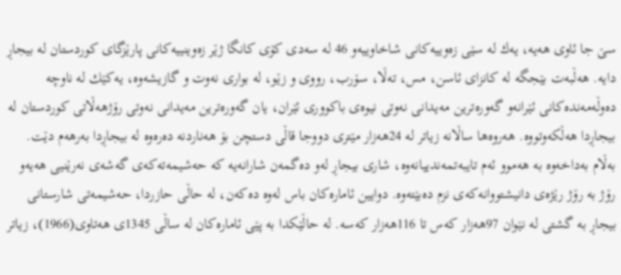سێ‌ جا ئاوی‌ هه‌یه‌، یه‌ك له‌ سێی‌ زه‌وییه‌كانی‌ شاخاوییه‌و 46 له‌ سه‌دی‌ كۆی‌ كانگا ژێر زه‌وینییه‌كانی‌ پارێزگای‌ كوردستان له‌ بیجاڕ دایه‌. هه‌ڵبه‌ت بێجگه‌ له‌ كانزای‌ ئاسن، مس، ته‌ڵا، سۆرب، رووی‌ و زێو، له‌ بواری‌ نه‌وت و گازیشه‌وه‌، یه‌كێك له‌ ناوچه‌ ده‌وڵه‌مه‌نده‌كانی‌ ئێرانه‌و گه‌وره‌ترین مه‌یدانی‌ نه‌وتی‌ نیوه‌ی‌ باكووری‌ ئێران، یان گه‌وره‌ترین مه‌یدانی‌ نه‌وتی‌ رۆژهه‌ڵاتی‌ كوردستان له‌ بیجاڕدا هه‌ڵكه‌وتووه‌. هه‌روه‌ها ساڵانه‌ زیاتر له‌ 24هه‌زار مێتری‌ دووجا قاڵی‌ دستچن بۆ هه‌ناردنه‌ ده‌ره‌وه‌ له‌ بیجاڕدا به‌رهه‌م دێت.
به‌ڵام به‌داخه‌وه‌ به‌ هه‌موو ئه‌م تایبه‌تمه‌ندییانه‌وه‌، شاری‌ بیجاڕ له‌و ده‌گمه‌ن شارانه‌یه‌ كه‌ حه‌شیمه‌ته‌كه‌ی‌ گه‌شه‌ی‌ نه‌رێنیی‌ هه‌یه‌و رۆژ به‌ رۆژ رێژه‌ی‌ دانیشتووانه‌كه‌ی‌ نزم ده‌بێته‌وه‌. دوایین ئاماره‌كان باس له‌وه‌ ده‌كه‌ن، له‌ حاڵی‌ حازردا، حه‌شیمه‌تی‌ شارستانی‌ بیجاڕ به‌ گشتی‌ له‌ نێوان 97هه‌زار كه‌س تا 116هه‌زار كه‌سه‌. له‌ حاڵێكدا به‌ پێی‌ ئاماره‌كان له‌ ساڵی‌ 1345ی‌ هه‌تاوی‌(1966)، زیاتر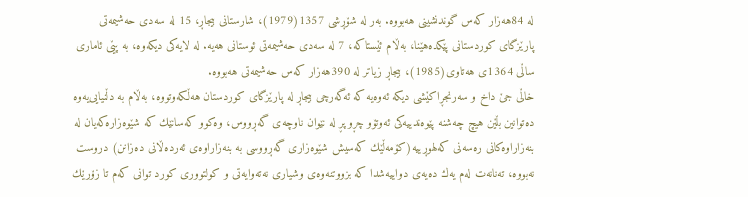له‌ 84هه‌زار كه‌س گوندنشینی‌ هه‌بووه‌. به‌ر له‌ شۆڕشی‌ 1357(1979)، شارستانی‌ بیجاڕ، 15 له‌ سه‌دی‌ حه‌شیمه‌تی‌ پارێزگای‌ كوردستانی‌ پێكده‌هێنا، به‌ڵام ئێستاكه‌، 7 له‌ سه‌دی‌ حه‌شیمه‌تی‌ ئوستانی‌ هه‌یه‌. له‌ لایه‌كی‌ دیكه‌وه‌، به‌ پێی‌ ئاماری‌ ساڵی‌ 1364ی‌ هه‌تاوی‌(1985)، بیجاڕ زیاتر له‌ 390هه‌زار كه‌س حه‌شیمه‌تی‌ هه‌بووه‌.
خاڵی‌ جێ‌ داخ و سه‌رنجڕاكێشی‌ دیكه‌ ئه‌وه‌یه‌ كه‌ ئه‌گه‌رچی‌ بیجاڕ له‌ پارێزگای‌ كوردستان هه‌ڵكه‌وتووه‌، به‌ڵام به‌ دڵنیایی‌یه‌وه‌ ده‌توانین بڵێن هیچ چه‌شنه‌ پێوه‌ندییه‌كی‌ ئه‌وتۆو چڕو پڕ له‌ نێوان ناوچه‌ی‌ گه‌ڕووس، وه‌كوو كه‌سانێك كه‌ شێوه‌زاره‌كه‌یان له‌ بنه‌زاراوه‌كانی‌ ره‌سه‌نی‌ كه‌لهوڕییه‌(كۆمه‌ڵێك كه‌سیش شێوه‌زاری‌ گه‌ڕووسی‌ به‌ بنه‌زاراوه‌ی‌ ئه‌رده‌ڵانی‌ ده‌زانن) دروست نه‌بووه‌، ته‌نانه‌ت له‌م یه‌ك ده‌یه‌ی‌ دواییه‌شدا كه‌ بزووتنه‌وه‌ی‌ وشیاری‌ نه‌ته‌وایه‌تی‌ و كولتووری‌ كورد توانی‌ كه‌م تا زۆرێك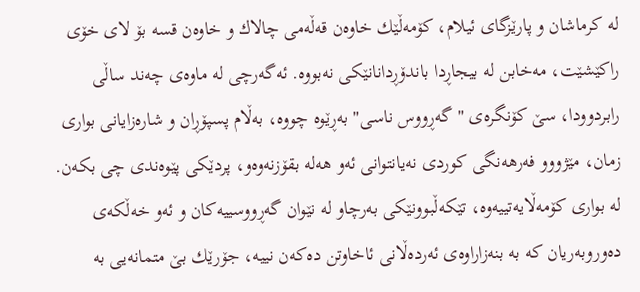له‌ كرماشان و پارێزگای‌ ئیلام، كۆمه‌ڵێك خاوه‌ن قه‌ڵه‌می‌ چالاك و خاوه‌ن قسه‌ بۆ لای‌ خۆی‌ راكێشێت، مه‌خابن له‌ بیجاڕدا باندۆڕدانانێكی‌ نه‌بووه‌. ئه‌گه‌رچی‌ له‌ ماوه‌ی‌ چه‌ند ساڵی‌ رابردوودا، سێ‌ كۆنگره‌ی‌ "گه‌ڕووس ناسی‌" به‌ڕێوه‌ چووه‌، به‌ڵام پسپۆڕان و شاره‌زایانی‌ بواری‌ زمان، مێژووو فه‌رهه‌نگی‌ كوردی‌ نه‌یانتوانی‌ ئه‌و هه‌له‌ بقۆزنه‌وه‌و، پردێكی‌ پێوه‌ندی‌ چی‌ بكه‌ن.
له‌ بواری‌ كۆمه‌ڵایه‌تییه‌وه‌، تێكه‌ڵبوونێكی‌ به‌رچاو له‌ نێوان گه‌ڕووسییه‌كان و ئه‌و خه‌ڵكه‌ی‌ ده‌وروبه‌ریان كه‌ به‌ بنه‌زاراوه‌ی‌ ئه‌رده‌ڵانی‌ ئاخاوتن ده‌كه‌ن نییه‌، جۆرێك بێ‌ متمانه‌یی‌ به‌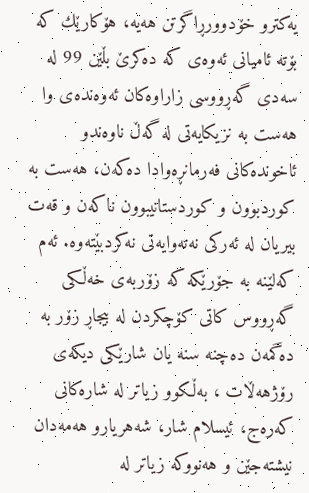یه‌كترو خۆدوورڕاگرتن هه‌یه‌، هۆكارێك كه‌ بۆته‌ ئامیانی‌ ئه‌وه‌ی‌ كه‌ ده‌كرێ‌ بڵێن 99 له‌ سه‌دی‌ گه‌ڕووسی‌ زاراوه‌كان ئه‌وه‌نده‌ی‌ وا هه‌ست به‌ نزیكایه‌تی‌ له‌ گه‌ڵ ناوه‌ندو ئاخونده‌كانی‌ فه‌رمانڕه‌وادا ده‌كه‌ن، هه‌ست به‌ كوردبوون و كوردستانیبوون ناكه‌ن و قه‌ت بیریان له‌ ئه‌ركی‌ نه‌ته‌وایه‌تی‌ نه‌كردبێته‌وه‌. ئه‌م كه‌لێنه‌ به‌ جۆرێكه‌ كه‌ زۆربه‌ی‌ خه‌ڵكی‌ گه‌ڕووس كاتی‌ كۆچكردن له‌ بیجاڕ زۆر به‌ ده‌گمه‌ن ده‌چنه‌ سنه‌ یان شارێكی‌ دیكه‌ی‌ رۆژهه‌ڵات ، به‌ڵكوو زیاتر له‌ شاره‌كانی‌ كه‌ره‌ج، ئیسلام شار، شه‌هریارو هه‌مه‌دان نیشته‌جێن و هه‌نووكه‌ زیاتر له‌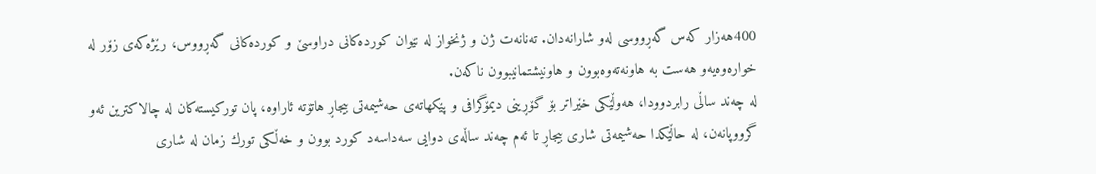400هه‌زار كه‌س گه‌ڕووسی‌ له‌و شارانه‌دان. ته‌نانه‌ت ژن و ژنخواز له‌ نێوان كورده‌كانی‌ دراوسێ‌ و كورده‌كانی‌ گه‌ڕووس، رێژه‌كه‌ی‌ زۆر له‌ خواره‌وه‌یه‌و هه‌ست به‌ هاونه‌ته‌وه‌بوون و هاونیشتمانیبوون ناكه‌ن.
له‌ چه‌ند ساڵی‌ رابردوودا، هه‌وڵێكی‌ خێراتر بۆ گۆڕینی‌ دیمۆگرافی‌ و پێكهاته‌ی‌ حه‌شیمه‌تی‌ بیجاڕ هاتۆته‌ ئاراوه‌، پان توركیسته‌كان له‌ چالاكترین ئه‌و گرووپانه‌ن، له‌ حاڵێكدا حه‌شیمه‌تی‌ شاری‌ بیجاڕ تا ئه‌م چه‌ند ساڵه‌ی‌ دوایی‌ سه‌داسه‌د كورد بوون و خه‌ڵكی‌ تورك زمان له‌ شاری‌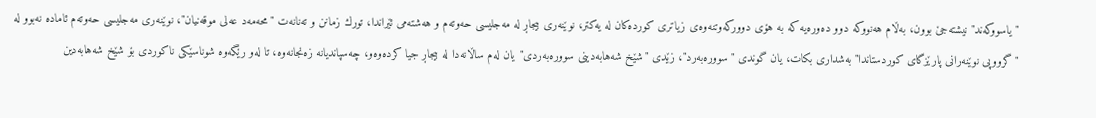"یاسووكه‌ند" نیشته‌جێ‌ بوون، به‌ڵام هه‌نووكه‌ دوو ده‌وره‌یه‌ كه‌ به‌ هۆی‌ دووركه‌وتنه‌وه‌ی‌ زیاتری‌ كورده‌كان له‌ یه‌كتر، نوێنه‌ری‌ بیجاڕ له‌ مه‌جلیسی‌ حه‌وته‌م و هه‌شته‌می‌ ئێراندا، تورك زمانن و ته‌نانه‌ت "محه‌مه‌د عه‌لی‌ موقه‌نیان"، نوێنه‌ری‌ مه‌جلیسی‌ حه‌وته‌م ئاماده‌ نه‌بوو له‌ "گرووپی‌ نوێنه‌رانی‌ پارێزگای‌ كوردستاندا" به‌شداری‌ بكات، یان گوندی‌ "سووره‌به‌رد"، زێدی‌ "شێخ شه‌هابه‌دینی‌ سووره‌به‌ردی‌"یان له‌م ساڵانه‌دا له‌ بیجاڕ جیا كرده‌وه‌و، چه‌سپاندیانه‌ زه‌نجانه‌وه‌، تا له‌و رێگه‌وه‌ شوناسێكی‌ ناكوردی‌ بۆ شێخ شه‌هابه‌دین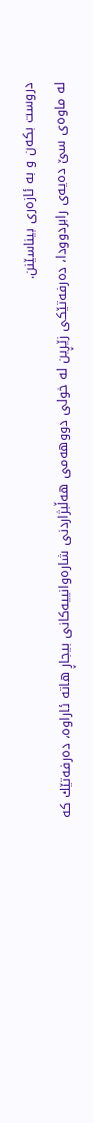دروست بكه‌ن و به‌ ئازه‌ری‌ بیناسێنن.
له‌ ماوه‌ی‌ سێ‌ ده‌یه‌ی‌ رابردوودا، ده‌رفه‌تێكی‌ زێڕین له‌ خولی‌ دووهه‌می‌ هه‌ڵبژاردنی‌ شاره‌وانییه‌كانی‌ بیجاڕ هاته‌ ئاراوه‌، ده‌رفه‌تێك كه‌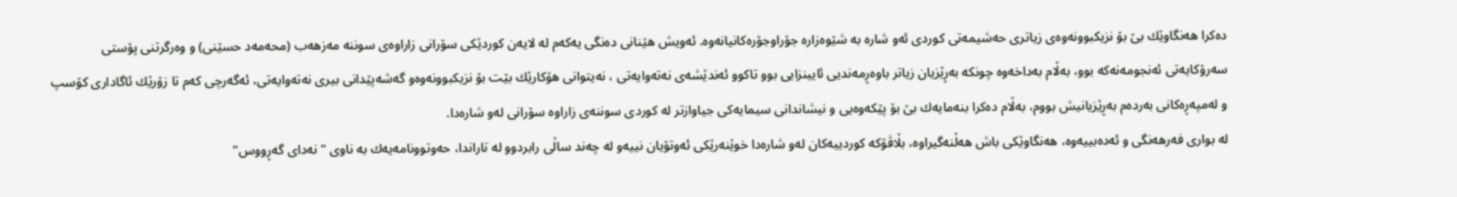ده‌كرا هه‌نگاوێك بێ‌ بۆ نزیكبوونه‌وه‌ی‌ زیاتری‌ حه‌شیمه‌تی‌ كوردی‌ ئه‌و شاره‌ به‌ شێوه‌زاره‌ جۆراوجۆره‌كانیانه‌وه‌. ئه‌ویش هێنانی‌ ده‌نگی‌ یه‌كه‌م له‌ لایه‌ن كوردێكی‌ سۆرانی‌ زاراوه‌ی‌ سوننه‌ مه‌زهه‌ب (محه‌مه‌د حسێنی‌) و وه‌رگرتنی‌ پۆستی‌ سه‌رۆكایه‌تی‌ ئه‌نجومه‌نه‌كه‌ بوو، به‌ڵام به‌داخه‌وه‌ چونكه‌ به‌ڕێزیان زیاتر باوه‌ڕمه‌ندیی‌ ئایینزایی‌ بوو تاكوو ئه‌ندێشه‌ی‌ نه‌ته‌وایه‌تی‌ ، نه‌یتوانی‌ هۆكارێك بێت بۆ نزیكبوونه‌وه‌و گه‌شه‌پێدانی‌ بیری‌ نه‌ته‌وایه‌تی‌، ئه‌گه‌رچی‌ كه‌م تا زۆرێك ئاگاداری‌ كۆسپ و له‌مپه‌ڕه‌كانی‌ به‌رده‌م به‌ڕێزیانیش بووم، به‌ڵام ده‌كرا بنه‌مایه‌ك بێ بۆ پێكه‌وه‌یی‌ و نیشاندانی‌ سیمایه‌كی‌ جیاوازتر له‌ كوردی‌ سوننه‌ی‌ زاراوه‌ سۆرانی‌ له‌و شاره‌دا.
له‌ بواری‌ فه‌رهه‌نگی‌ و ئه‌ده‌بییه‌وه‌، هه‌نگاوێكی‌ باش هه‌ڵنه‌گیراوه‌، بڵاڤۆكه‌ كوردییه‌كان له‌و شاره‌دا خوێنه‌رێكی‌ ئه‌وتۆیان نییه‌و له‌ چه‌ند ساڵی‌ رابردوو له‌ تاراندا، حه‌وتوونامه‌یه‌ك به‌ ناوی‌ "نه‌دای‌ گه‌ڕووس"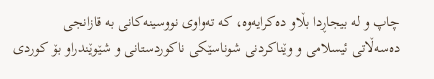چاپ و له‌ بیجاڕدا بڵاو ده‌كرایه‌وه‌، كه‌ ته‌واوی‌ نووسینه‌كانی‌ به‌ قازانجی‌ ده‌سه‌ڵاتی‌ ئیسلامی‌ و وێناكردنی‌ شوناسێكی‌ ناكوردستانی‌ و شێوێندراو بۆ كوردی‌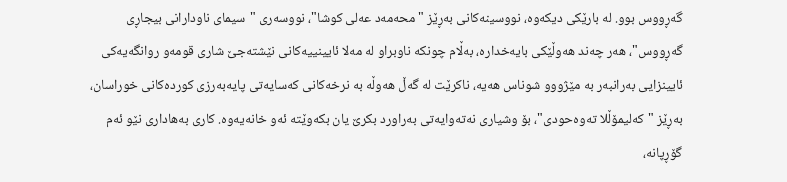گه‌ڕووس بوو. له‌ بارێكی‌ دیكه‌وه‌، نووسینه‌كانی‌ به‌ڕێز "محه‌مه‌د عه‌لی‌ كوشا"، نووسه‌ری‌ "سیمای‌ ناودارانی‌ بیجاڕی‌ گه‌ڕووس"، هه‌ر چه‌ند هه‌وڵێكی‌ بایه‌خداره‌، به‌ڵام چونكه‌ ناوبراو له‌ مه‌لا ئایینییه‌كانی‌ نێشته‌جێ‌ شاری‌ قومه‌و روانگه‌یه‌كی‌ ئایینزایی‌ به‌رانبه‌ر به‌ مێژووو شوناس هه‌یه‌، ناكرێت له‌ گه‌ڵ هه‌وڵه‌ به‌ نرخه‌كانی‌ كه‌سایه‌تی‌ پایه‌به‌رزی‌ كورده‌كانی‌ خوراسان، به‌ڕێز "كه‌لیمۆڵلا ته‌وه‌حودی‌"، بۆ وشیاری‌ نه‌ته‌وایه‌تی‌ به‌راورد بكرێ‌ یان بكه‌وێته‌ ئه‌و خانه‌یه‌وه‌. كاری‌ به‌هاداری‌ نێو ئه‌م گۆڕپانه‌،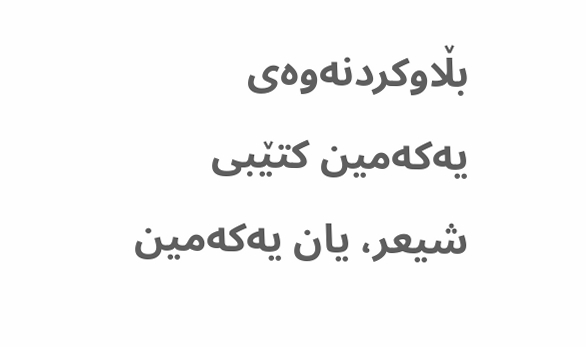بڵاوكردنه‌وه‌ی‌ یه‌كه‌مین كتێبی‌ شیعر، یان یه‌كه‌مین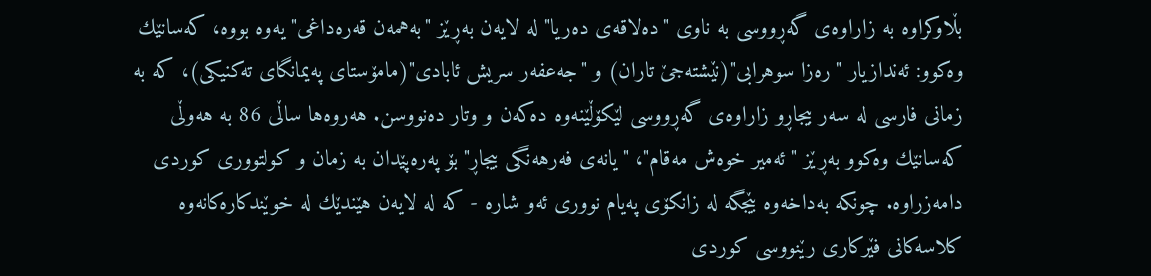بڵاوكراوه‌ به‌ زاراوه‌ی‌ گه‌ڕووسی‌ به‌ ناوی‌ "ده‌لاقه‌ی‌ ده‌ریا" له‌ لایه‌ن به‌ڕێز "به‌همه‌ن قه‌ره‌داغی‌"یه‌وه‌ بووه‌، كه‌سانێك وه‌كوو: ئه‌ندازیار "ره‌زا سوهرابی‌"(نێشته‌جێ‌ تاران) و "جه‌عفه‌ر سریش ئابادی‌"(مامۆستای‌ په‌یمانگای‌ ته‌كنیكی‌)، كه‌ به‌ زمانی‌ فارسی‌ له‌ سه‌ر بیجاڕو زاراوه‌ی‌ گه‌ڕووسی‌ لێكۆڵێنه‌وه‌ ده‌كه‌ن و وتار ده‌نووسن. هه‌روه‌ها ساڵی‌ 86 به‌ هه‌وڵی‌ كه‌سانێك وه‌كوو به‌ڕێز "ئه‌میر خوه‌ش مه‌قام"، "یانه‌ی‌ فه‌رهه‌نگی‌ بیجاڕ" بۆ په‌ره‌پێدان به‌ زمان و كولتووری‌ كوردی‌ دامه‌زراوه‌. چونكه‌ به‌داخه‌وه‌ بێجگه‌ له‌ زانكۆی‌ په‌یام نووری‌ ئه‌و شاره‌ - كه‌ له‌ لایه‌ن هێندێك له‌ خوێندكاره‌كانه‌وه‌ كلاسه‌كانی‌ فێركاری‌ رێنووسی‌ كوردی‌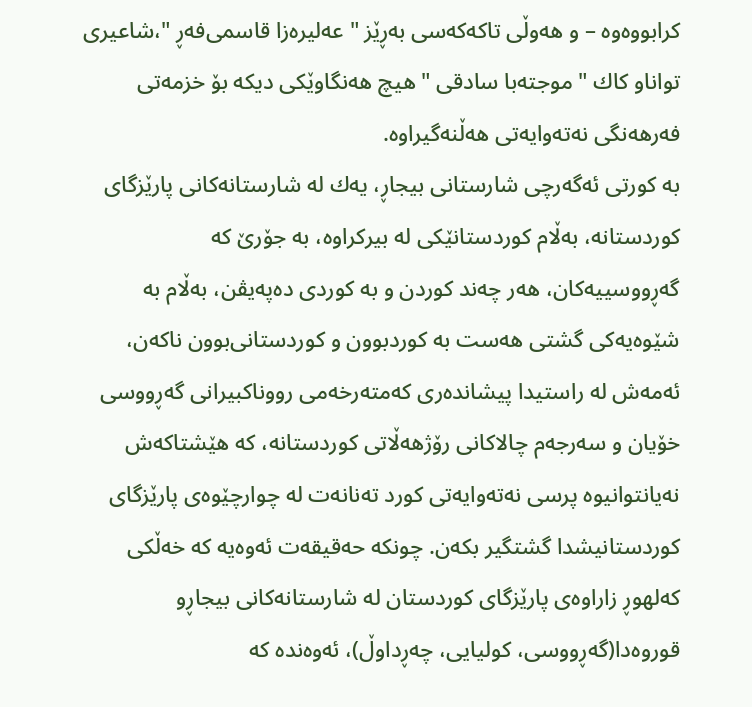كرابووه‌وه‌ – و هه‌وڵی‌ تاكه‌كه‌سی‌ به‌ڕێز " عه‌لیره‌زا قاسمی‌فه‌ڕ "،شاعیری‌ تواناو كاك " موجته‌با سادقی‌ " هیچ هه‌نگاوێكی‌ دیكه‌ بۆ خزمه‌تی‌ فه‌رهه‌نگی‌ نه‌ته‌وایه‌تی‌ هه‌ڵنه‌گیراوه‌.
به‌ كورتی‌ ئه‌گه‌رچی‌ شارستانی‌ بیجاڕ، یه‌ك له‌ شارستانه‌كانی‌ پارێزگای‌ كوردستانه‌، به‌ڵام كوردستانێكی‌ له‌ بیركراوه‌، به‌ جۆرێ‌ كه‌ گه‌ڕووسییه‌كان، هه‌ر چه‌ند كوردن و به‌ كوردی‌ ده‌په‌یڤن، به‌ڵام به‌ شێوه‌یه‌كی‌ گشتی‌ هه‌ست به‌ كوردبوون و كوردستانی‌بوون ناكه‌ن، ئه‌مه‌ش له‌ راستیدا پیشانده‌ری‌ كه‌مته‌رخه‌می‌ رووناكبیرانی‌ گه‌ڕووسی‌ خۆیان و سه‌رجه‌م چالاكانی‌ رۆژهه‌ڵاتی‌ كوردستانه‌، كه‌ هێشتاكه‌ش نه‌یانتوانیوه‌ پرسی‌ نه‌ته‌وایه‌تی‌ كورد ته‌نانه‌ت له‌ چوارچێوه‌ی‌ پارێزگای‌ كوردستانیشدا گشتگیر بكه‌ن. چونكه‌ حه‌قیقه‌ت ئه‌وه‌یه‌ كه‌ خه‌ڵكی‌ كه‌لهوڕ زاراوه‌ی‌ پارێزگای‌ كوردستان له‌ شارستانه‌كانی‌ بیجاڕو قوروه‌دا(گه‌ڕووسی‌، كولیایی‌، چه‌ڕداوڵ)، ئه‌وه‌نده‌ كه‌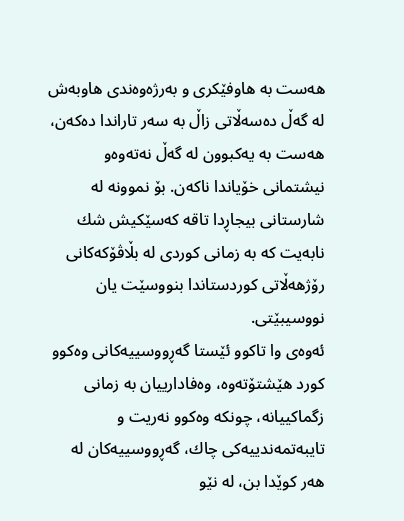هه‌ست به‌ هاوفێكری‌ و به‌رژه‌وه‌ندی‌ هاوبه‌ش له‌ گه‌ڵ ده‌سه‌ڵاتی‌ زاڵ به‌ سه‌ر تاراندا ده‌كه‌ن، هه‌ست به‌ یه‌كبوون له‌ گه‌ڵ نه‌ته‌وه‌و نیشتمانی‌ خۆیاندا ناكه‌ن. بۆ نموونه‌ له‌ شارستانی‌ بیجاڕدا تاقه‌ كه‌سێكیش شك نابه‌یت كه‌ به‌ زمانی‌ كوردی‌ له‌ بڵاڤۆكه‌كانی‌ رۆژهه‌ڵاتی‌ كوردستاندا بنووسێت یان نووسیبێتی‌.
ئه‌وه‌ی‌ وا تاكوو ئێستا گه‌ڕووسییه‌كانی‌ وه‌كوو كورد هێشتۆته‌وه‌، وه‌فادارییان به‌ زمانی‌ زگماكییانه‌، چونكه‌ وه‌كوو نه‌ریت و تایبه‌تمه‌ندییه‌كی‌ چاك، گه‌ڕووسییه‌كان له‌ هه‌ر كوێدا بن، له‌ نێو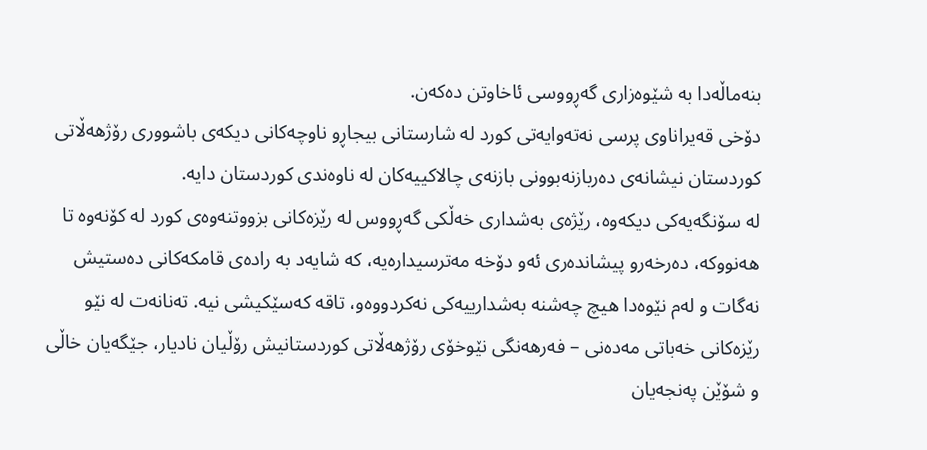بنه‌ماڵه‌دا به‌ شێوه‌زاری‌ گه‌ڕووسی‌ ئاخاوتن ده‌كه‌ن.
دۆخی‌ قه‌یراناوی‌ پرسی‌ نه‌ته‌وایه‌تی‌ كورد له‌ شارستانی‌ بیجاڕو ناوچه‌كانی‌ دیكه‌ی‌ باشووری‌ رۆژهه‌ڵاتی‌ كوردستان نیشانه‌ی‌ ده‌ربازنه‌بوونی‌ بازنه‌ی‌ چالاكییه‌كان له‌ ناوه‌ندی‌ كوردستان دایه‌.
له‌ سۆنگه‌یه‌كی‌ دیكه‌وه‌، رێژه‌ی‌ به‌شداری‌ خه‌ڵكی‌ گه‌ڕووس له‌ رێزه‌كانی‌ بزووتنه‌وه‌ی‌ كورد له‌ كۆنه‌وه‌ تا هه‌نووكه‌، ده‌رخه‌رو پیشانده‌ری‌ ئه‌و دۆخه‌ مه‌ترسیداره‌یه‌، كه‌ شایه‌د به‌ راده‌ی‌ قامكه‌كانی‌ ده‌ستیش نه‌گات و له‌م نێوه‌دا هیچ چه‌شنه‌ به‌شدارییه‌كی‌ نه‌كردووه‌و، تاقه‌ كه‌سێكیشی‌ نیه‌. ته‌نانه‌ت له‌ نێو رێزه‌كانی‌ خه‌باتی‌ مه‌ده‌نی‌ – فه‌رهه‌نگی‌ نێوخۆی‌ رۆژهه‌ڵاتی‌ كوردستانیش رۆڵیان نادیار، جێگه‌یان خاڵی‌ و شۆێن په‌نجه‌یان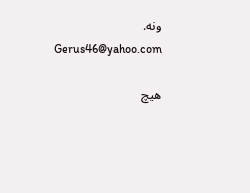ونه‌.
Gerus46@yahoo.com

هیچ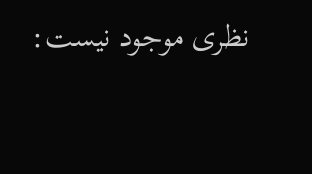نظری موجود نیست: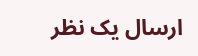ارسال یک نظر